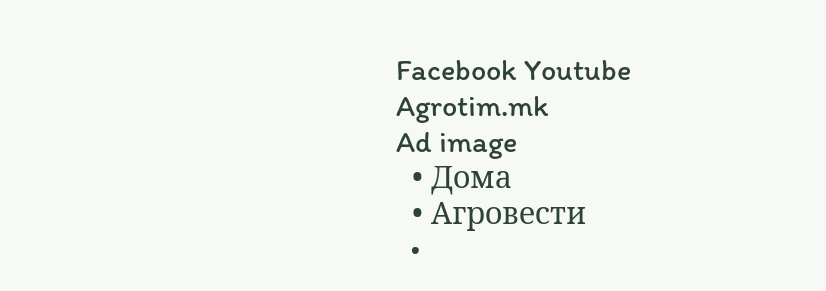Facebook Youtube
Agrotim.mk
Ad image
  • Дома
  • Агровести
  •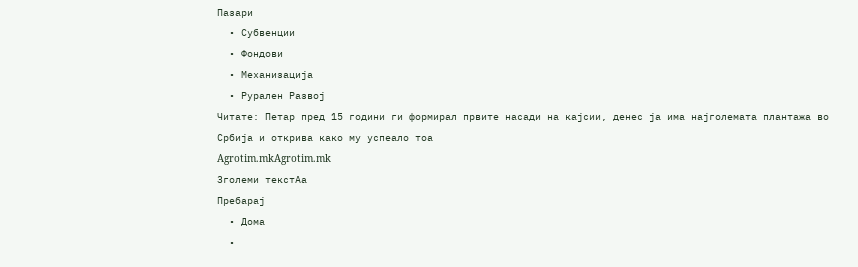Пазари
  • Субвенции
  • Фондови
  • Механизација
  • Рурален Развој
Читате: Петар пред 15 години ги формирал првите насади на кајсии, денес ја има најголемата плантажа во Србија и открива како му успеало тоа
Agrotim.mkAgrotim.mk
Зголеми текстAa
Пребарај
  • Дома
  •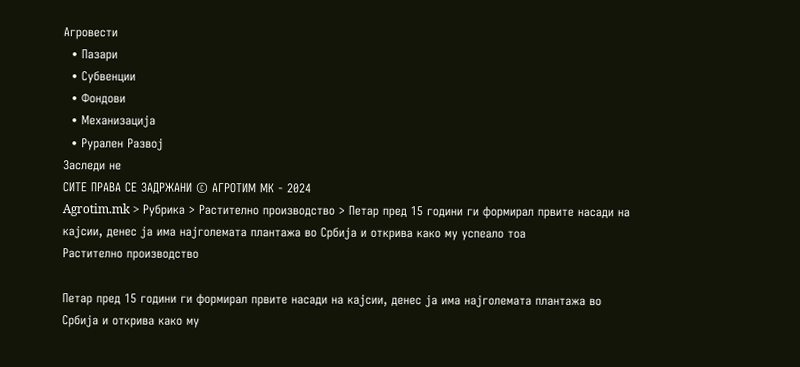Агровести
  • Пазари
  • Субвенции
  • Фондови
  • Механизација
  • Рурален Развој
Заследи не
СИТЕ ПРАВА СЕ ЗАДРЖАНИ © АГРОТИМ МК - 2024
Agrotim.mk > Рубрика > Растително производство > Петар пред 15 години ги формирал првите насади на кајсии, денес ја има најголемата плантажа во Србија и открива како му успеало тоа
Растително производство

Петар пред 15 години ги формирал првите насади на кајсии, денес ја има најголемата плантажа во Србија и открива како му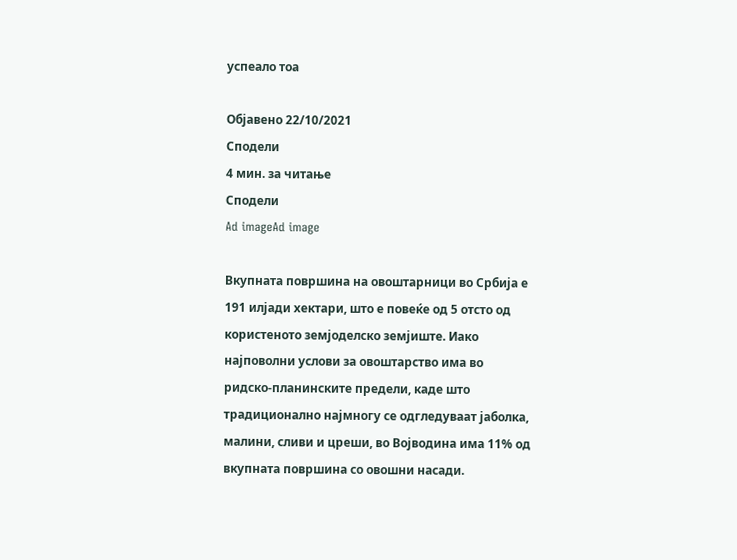успеало тоа

Објавено 22/10/2021
Сподели
4 мин. за читање
Сподели
Ad imageAd image

Вкупната површина на овоштарници во Србија е 191 илјади хектари, што е повеќе од 5 отсто од користеното земјоделско земјиште. Иако најповолни услови за овоштарство има во ридско-планинските предели, каде што традиционално најмногу се одгледуваат јаболка, малини, сливи и цреши, во Војводина има 11% од вкупната површина со овошни насади.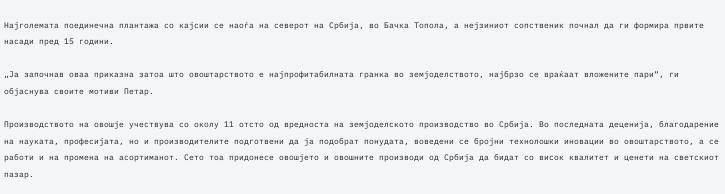Најголемата поединечна плантажа со кајсии се наоѓа на северот на Србија, во Бачка Топола, а нејзиниот сопственик почнал да ги формира првите насади пред 15 години.

„Ја започнав оваа приказна затоа што овоштарството е најпрофитабилната гранка во земјоделството, најбрзо се враќаат вложените пари“, ги објаснува своите мотиви Петар.

Производството на овошје учествува со околу 11 отсто од вредноста на земјоделското производство во Србија. Во последната деценија, благодарение на науката, професијата, но и производителите подготвени да ја подобрат понудата, воведени се бројни технолошки иновации во овоштарството, а се работи и на промена на асортиманот. Сето тоа придонесе овошјето и овошните производи од Србија да бидат со висок квалитет и ценети на светскиот пазар.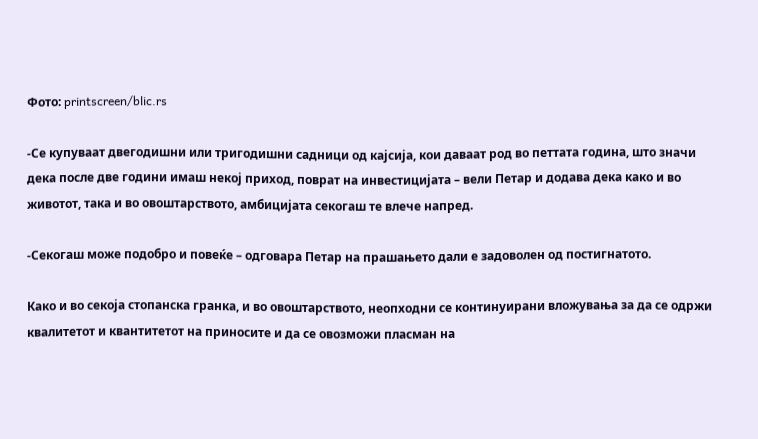Фото: printscreen/blic.rs

-Се купуваат двегодишни или тригодишни садници од кајсија, кои даваат род во петтата година, што значи дека после две години имаш некој приход, поврат на инвестицијата – вели Петар и додава дека како и во животот, така и во овоштарството, амбицијата секогаш те влече напред.

-Секогаш може подобро и повеќе – одговара Петар на прашањето дали е задоволен од постигнатото.

Како и во секоја стопанска гранка, и во овоштарството, неопходни се континуирани вложувања за да се одржи квалитетот и квантитетот на приносите и да се овозможи пласман на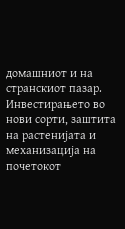домашниот и на странскиот пазар. Инвестирањето во нови сорти, заштита на растенијата и механизација на почетокот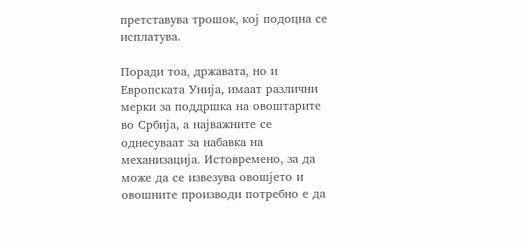претставува трошок, кој подоцна се исплатува.

Поради тоа, државата, но и Европската Унија, имаат различни мерки за поддршка на овоштарите во Србија, а најважните се однесуваат за набавка на механизација. Истовремено, за да може да се извезува овошјето и овошните производи потребно е да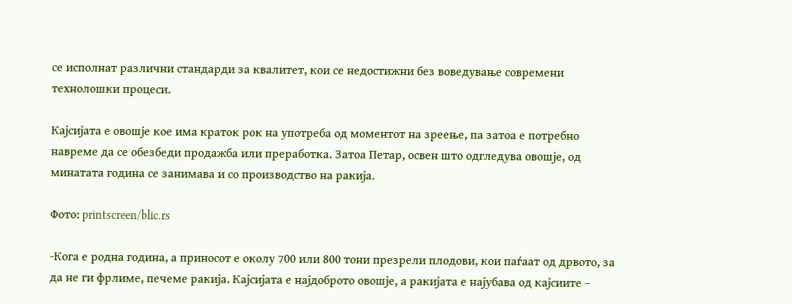се исполнат различни стандарди за квалитет, кои се недостижни без воведување современи технолошки процеси.

Кајсијата е овошје кое има краток рок на употреба од моментот на зреење, па затоа е потребно навреме да се обезбеди продажба или преработка. Затоа Петар, освен што одгледува овошје, од минатата година се занимава и со производство на ракија.

Фото: printscreen/blic.rs

-Кога е родна година, а приносот е околу 700 или 800 тони презрели плодови, кои паѓаат од дрвото, за да не ги фрлиме, печеме ракија. Кајсијата е најдоброто овошје, а ракијата е најубава од кајсиите –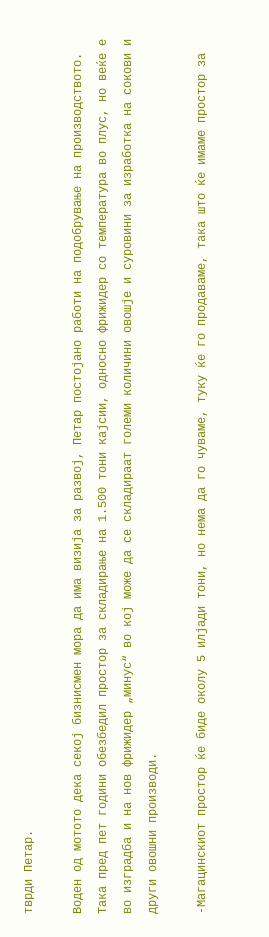тврди Петар.

Воден од мотото дека секој бизнисмен мора да има визија за развој, Петар постојано работи на подобрување на производството. Така пред пет години обезбедил простор за складирање на 1.500 тони кајсии, односно фрижидер со температура во плус, но веќе е во изградба и на нов фрижидер „минус“ во кој може да се складираат големи количини овошје и суровини за изработка на сокови и други овошни производи.

-Магацинскиот простор ќе биде околу 5 илјади тони, но нема да го чуваме, туку ќе го продаваме, така што ќе имаме простор за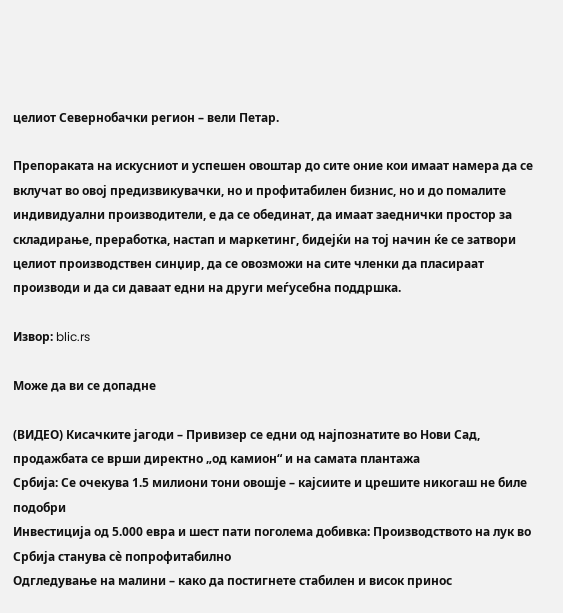целиот Севернобачки регион – вели Петар.

Препораката на искусниот и успешен овоштар до сите оние кои имаат намера да се вклучат во овој предизвикувачки, но и профитабилен бизнис, но и до помалите индивидуални производители, е да се обединат, да имаат заеднички простор за складирање, преработка, настап и маркетинг, бидејќи на тој начин ќе се затвори целиот производствен синџир, да се овозможи на сите членки да пласираат производи и да си даваат едни на други меѓусебна поддршка.

Извор: blic.rs

Може да ви се допадне

(ВИДЕО) Кисачките јагоди – Привизер се едни од најпознатите во Нови Сад, продажбата се врши директно „од камион“ и на самата плантажа
Србија: Се очекува 1.5 милиони тони овошје – кајсиите и црешите никогаш не биле подобри
Инвестиција од 5.000 евра и шест пати поголема добивка: Производството на лук во Србија станува сè попрофитабилно
Одгледување на малини – како да постигнете стабилен и висок принос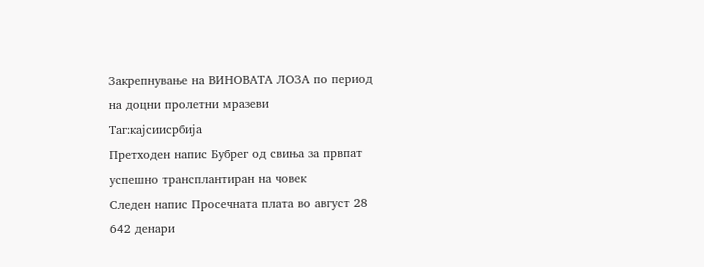Закрепнување на ВИНОВАТА ЛОЗА по период на доцни пролетни мразеви
Таг:кајсиисрбија
Претходен напис Бубрег од свиња за првпат успешно трансплантиран на човек
Следен напис Просечната плата во август 28 642 денари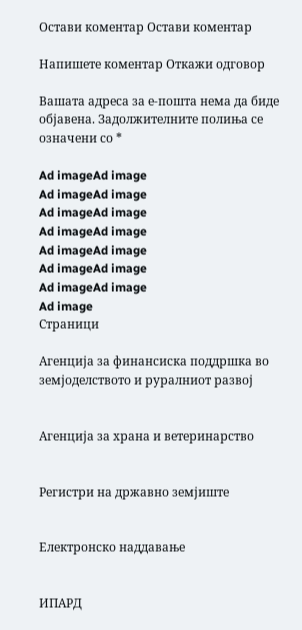Остави коментар Остави коментар

Напишете коментар Откажи одговор

Вашата адреса за е-пошта нема да биде објавена. Задолжителните полиња се означени со *

Ad imageAd image
Ad imageAd image
Ad imageAd image
Ad imageAd image
Ad imageAd image
Ad imageAd image
Ad imageAd image
Ad image
Страници

Агенција за финансиска поддршка во земјоделството и руралниот развој


Агенција за храна и ветеринарство


Регистри на државно земјиште


Електронско наддавање


ИПАРД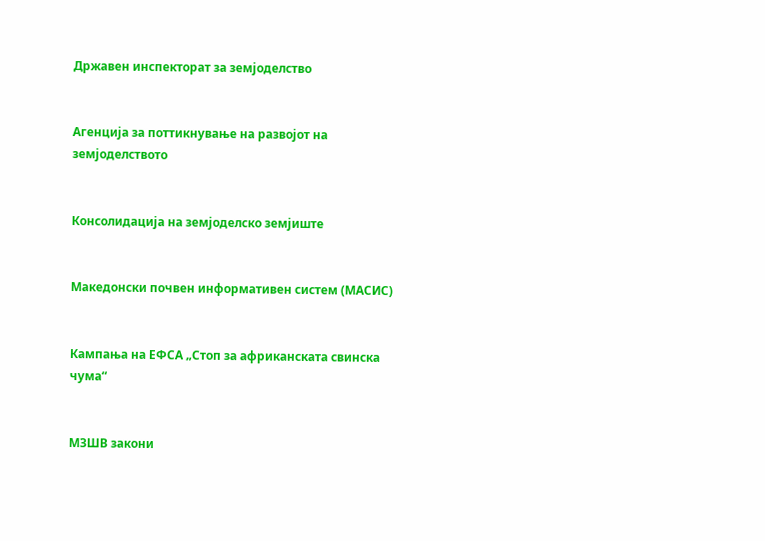Државен инспекторат за земјоделство


Агенција за поттикнување на развојот на земјоделството


Консолидација на земјоделско земјиште


Македонски почвен информативен систем (МАСИС)


Кампања на ЕФСА „Стоп за африканската свинска чума“


МЗШВ закони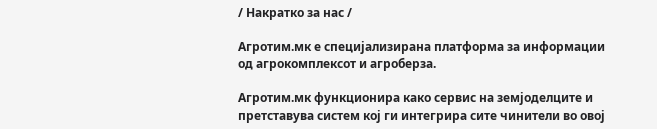/ Накратко за нас /

Агротим.мк е специјализирана платформа за информации од агрокомплексот и агроберза.

Агротим.мк функционира како сервис на земјоделците и претставува систем кој ги интегрира сите чинители во овој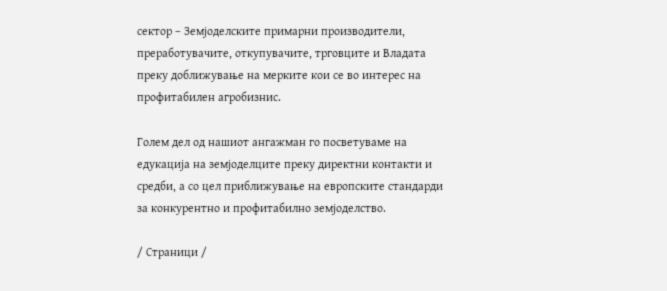сектор – Земјоделските примарни производители, преработувачите, откупувачите, трговците и Владата преку доближување на мерките кои се во интерес на профитабилен агробизнис.

Голем дел од нашиот ангажман го посветуваме на едукација на земјоделците преку директни контакти и средби, а со цел приближување на европските стандарди за конкурентно и профитабилно земјоделство.

/ Страници /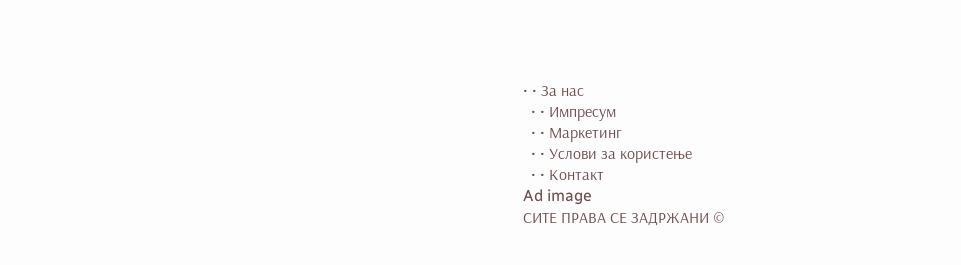• • За нас
  • • Импресум
  • • Маркетинг
  • • Услови за користење
  • • Контакт
Ad image
СИТЕ ПРАВА СЕ ЗАДРЖАНИ ©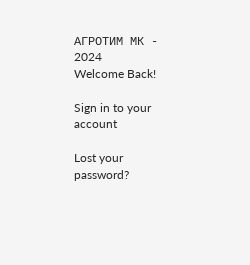АГРОТИМ МК - 2024
Welcome Back!

Sign in to your account

Lost your password?